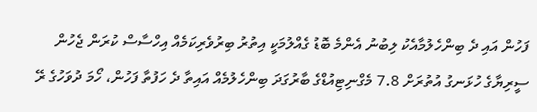ފަހުން އައި ދެ ބިންހެލުމާއެކު ލިބުނު އެންމެ ބޮޑު ގެއްލުމަކީ އިތުރު ބިރުވެރިކަމެއް އިހްސާސް ކުރަން ޖެހުން
ސީރިޔާގެ ހުޅަނގު އުތުރަށް 7.8 މެގްނިޓިއުޑްގެ ބާރުގަދަ ބިންހެލުމެއް އައިތާ ދެ ހަފުތާ ފަހުން، ހޯމަ ދުވަހުގެ ރޭ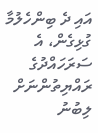އައި ދެ ބިންހެލުމާ ގުޅިގެން، އެ ސަރަހައްދުގެ ރައްޔިތުންނަށް ލިބުނު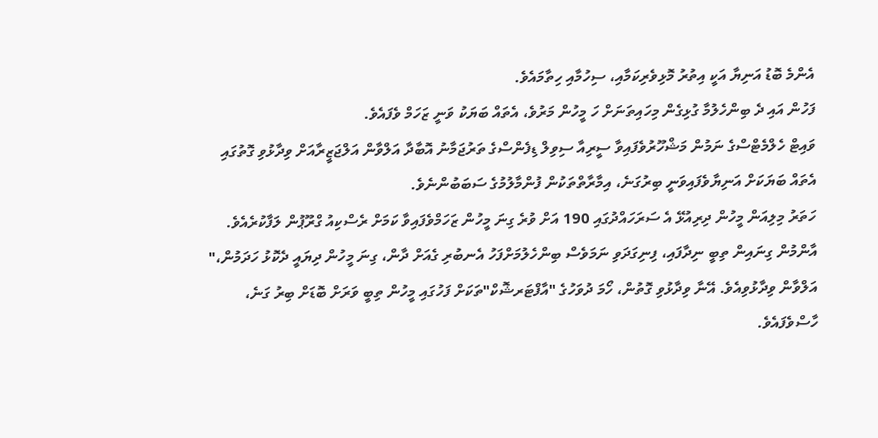އެންމެ ބޮޑު އަނިޔާ އަކީ އިތުރު މޮޅިވެރިކަމާއި، ސިހުމާއި ހިތާމައެވެ.
ފަހުން އައި ދެ ބިންހެލުމާ ގުޅިގެން މިހައިތަނަށް ހަ މީހުން މަރުވެ، އެތައް ބަޔަކު ވަނީ ޒަހަމް ވެފައެވެ.
ވައިޓް ހެލްމެޓްސްގެ ނަމުން މަޝްހޫރުވެފައިވާ ސީރިއާ ސިވިލް ޑިފެންސްގެ ތަރުޖަމާނު އޮބާދާ އަލްވާން އަލްޖަޒީރާއަށް ވިދާޅުވި ގޮތުގައި އެތައް ބަޔަކަށް އަނިޔާވެފައިވަނީ ބިރުގަނެ، އިމާރާތްތަކުން ފުންމާލުމުގެ ސަބަބުންނެވެ.
ހަތަރު މިލިއަން މީހުން ދިރިއުޅޭ އެ ސަރަހައްދުގައި 190 އަށް ވުރެ ގިނަ މީހުން ޒަހަމްވެފައިވާ ކަމަށް ރެސްކިއު ގްރޫޕުން ލަފާކުރެއެވެ.
އާންމުން ގިނައިން ތިބީ ނިދާފައި، ފިނިގަދަވި ނަމަވެސް ބިންހެލުމަށްފަހު އެނބުރި ގެއަށް ދާން، ގިނަ މީހުން ދިޔައީ ދެކޮޅު ހަދަމުން،" އަލްވާން ވިދާޅުވިއެވެ. އޭނާ ވިދާޅުވި ގޮތުން، ހޯމަ ދުވަހުގެ "އާފްޓަރޝޮކް"ތަކަށް ފަހުގައި މީހުން ތިބީ ވަރަށް ބޮޑަށް ބިރު ގަނެ، ހާސްވެފައެވެ.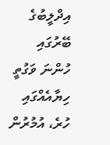އިދްލީބުގެ ބޭރުގައި ހުންނަ ވަގުތީ ހިޔާއެއްގައި ހުރެ، އުމުރުން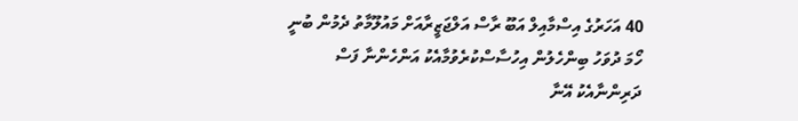40 އަހަރުގެ އިސްމާއިލް އަބޫ ރާސް އަލްޖަޒީރާއަށް މައުލޫމާތު ދެމުން ބުނީ ހޯމަ ދުވަހު ބިންހެލުން އިހުސާސްކުރެވުމާއެކު އަންހެންނާ ފަސް ދަރިންނާއެކު އޭނާ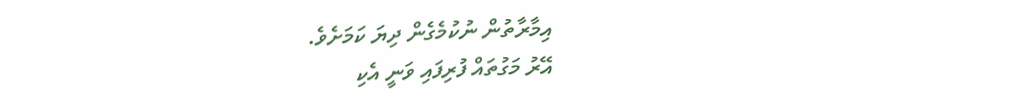އިމާރާތުން ނުކުމެގެން ދިޔަ ކަމަށެވެ.
އޭރު މަގުތައް ފުރިފައި ވަނީ އެކި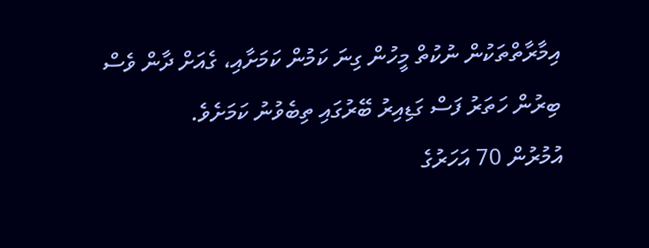އިމާރާތްތަކުން ނުކުތް މީހުން ގިނަ ކަމުން ކަމަށާއި، ގެއަށް ދާން ވެސް ބިރުން ހަތަރު ފަސް ގަޑިއިރު ބޭރުގައި ތިބެވުނު ކަމަށެވެ.
އުމުރުން 70 އަހަރުގެ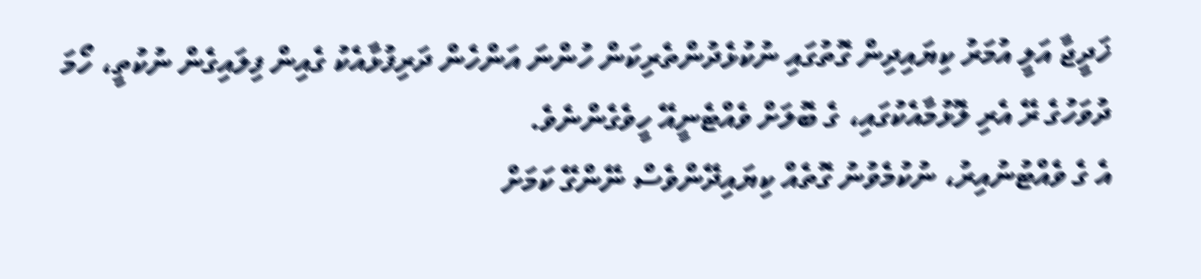ޚަދީޖާ އަލީ އުމަރު ކިޔައިދިން ގޮތުގައި ނުކުޅެދުންތެރިކަން ހުންނަ އަންހެން ދަރިފުޅާއެކު ގެއިން ފިލައިގެން ނުކުތީ، ހޯމަ ދުވަހުގެ ރޭ އެރި ލޮޅުމާއެކުގައި، ގެ ބޮލަށް ވެއްޓެނީއޭ ހީވެގެންނެވެ.
އެ ގެ ވެއްޓުނުއިރު، ނުކުމެވުނު ގޮތެއް ކިޔައިދޭންވެސް ނޭންގޭ ކަމަށް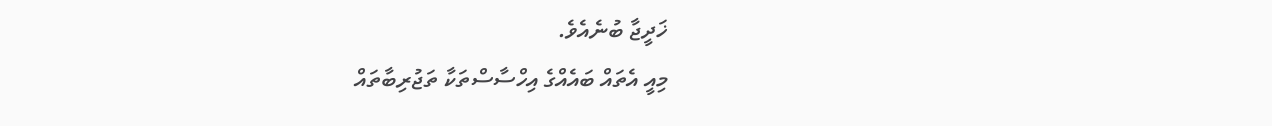ޚަދީޖާ ބުނެއެވެ.
މިއީ އެތައް ބައެއްގެ އިހްސާސްތަކާ ތަޖުރިބާތައް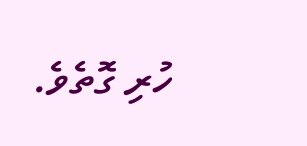ހުރި ގޮތެވެ.